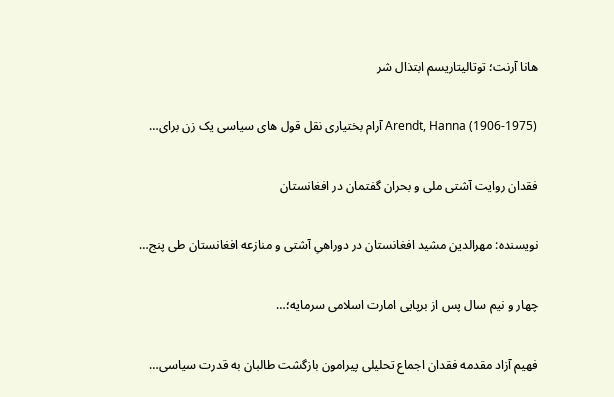هانا آرنت؛ توتالیتاریسم ابتذال شر

Arendt, Hanna (1906-1975) آرام بختیاری نقل قول های سیاسی یک زن برای…

فقدان روایت آشتی ملی و بحران گفتمان در افغانستان

نویسنده: مهرالدین مشید افغانستان در دوراهیِ آشتی و منازعه افغانستان طی پنج…

چهار و نیم سال پس از برپایی امارت اسلامی سرمایه؛…

فهیم آزاد مقدمه فقدان اجماع تحلیلی پیرامون بازگشت طالبان به قدرت سیاسی…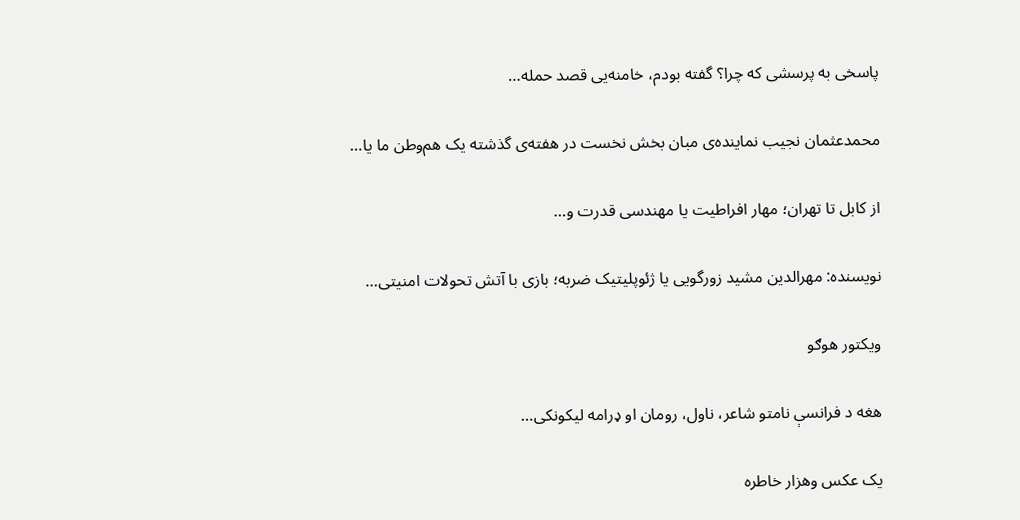پاسخی به پرسشی که چرا؟ گفته بودم، خامنه‌یی قصد حمله…

محمدعثمان نجیب نماینده‌ی مبان بخش نخست در هفته‌ی گذشته‌ یک هم‌وطن ما یا…

از کابل تا تهران؛ مهار افراطیت یا مهندسی قدرت و…

نویسنده: مهرالدین مشید زورگویی یا ژئوپلیتیک ضربه؛ بازی با آتش تحولات امنیتی…

ویکتور هوګو

هغه د فرانسې نامتو شاعر، ناول، رومان او ډرامه لیکونکی…

یک عکس وهزار خاطره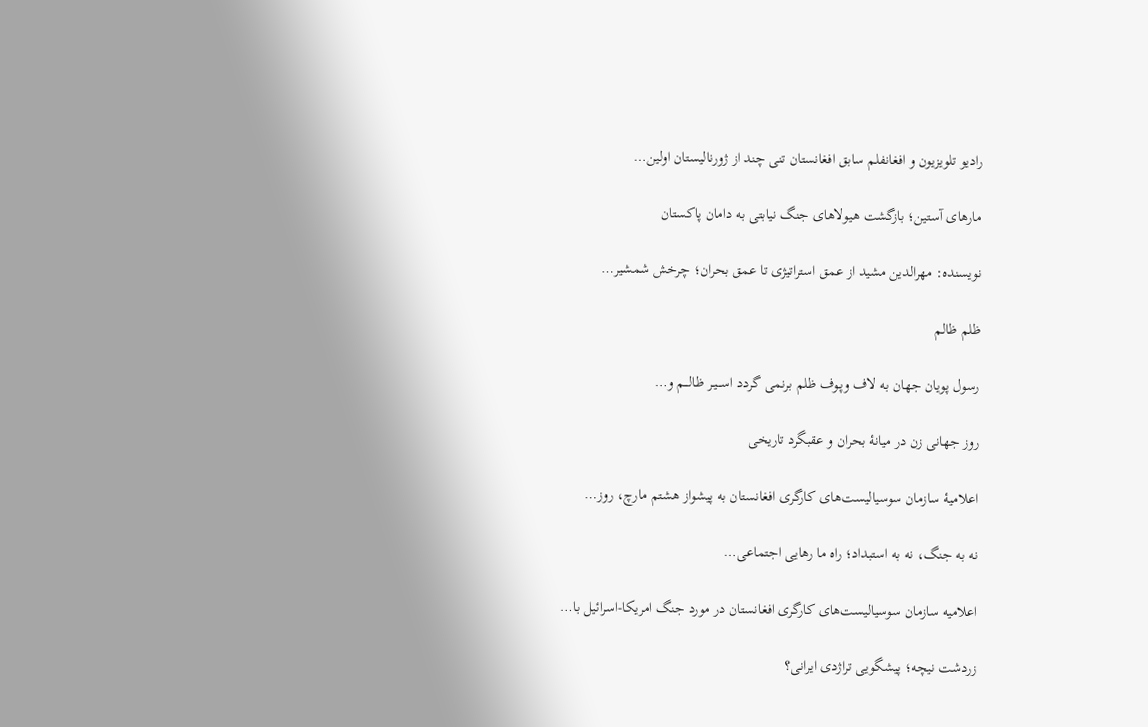راديو تلويزيون و افغانفلم سابق افغانستان تنى چند از ژورناليستان اولين…

مارهای آستین؛ بازگشت هیولاهای جنگ نیابتی به دامان پاکستان

نویسنده: مهرالدین مشید از عمق استراتیژی تا عمق بحران؛ چرخش شمشیر…

ظلم ظالم

رسول پویان جهان به لاف وپـوف ظلم برنمی گردد اســـیـر ظالـــم و…

روز جهانی زن در میانۀ بحران و عقبگرد تاریخی

اعلامیۀ سازمان سوسیالیست‌های کارگری افغانستان به پیشواز هشتم مارچ، روز…

نه به جنگ، نه به استبداد؛ راه ما رهایی اجتماعی…

اعلامیه سازمان سوسیالیست‌های کارگری افغانستان در مورد جنگ امریکا-اسرائیل با…

زردشت نیچه؛ پیشگویی تراژدی ایرانی؟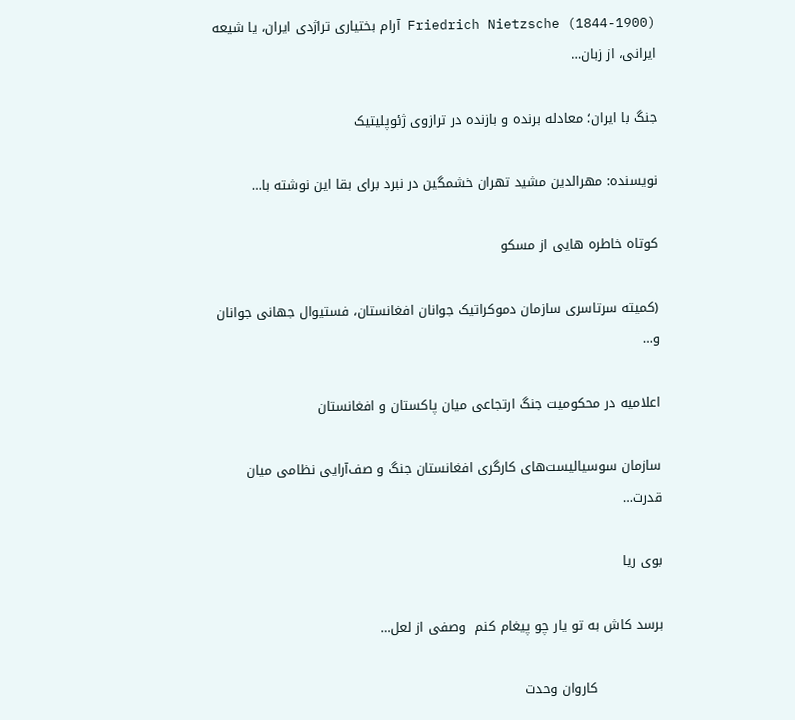Friedrich Nietzsche (1844-1900) آرام بختیاری تراژدی ایران، یا شیعه ایرانی، از زبان…

جنگ با ایران؛ معادله برنده و بازنده در ترازوی ژئوپلیتیک

نویسنده: مهرالدین مشید تهران خشمگین در نبرد برای بقا این نوشته با…

کوتاه خاطره هایی از مسکو

(کمیته سرتاسری سازمان دموکراتیک جوانان افغانستان، فستیوال جهانی جوانان و…

اعلامیه در محکومیت جنگ ارتجاعی میان پاکستان و افغانستان

سازمان سوسیالیست‌های کارگری افغانستان جنگ و صف‌آرایی نظامی میان قدرت…

بوی ریا

برسد کاش به تو یار چو پیغام کنم  وصفی از لعل…

               کاروان وحدت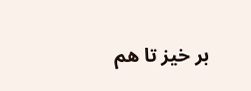بر خیز تا هم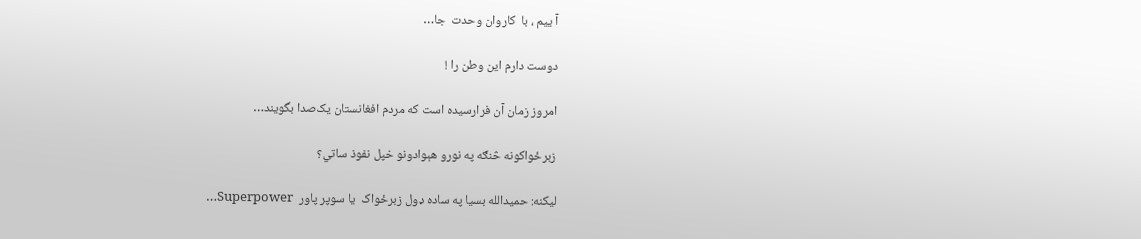آ ییم ، با  کاروان وحدت  جا…

دوست دارم این وطن را !

امروز زمان آن فرارسیده است که مردم افغانستان یک‌صدا بگویند…

زبرځواکونه څنګه په نورو هېوادونو خپل نفوذ ساتي؟

ليکنه: حميدالله بسيا په ساده ډول زبرځواک  يا سوپر پاور  Superpower…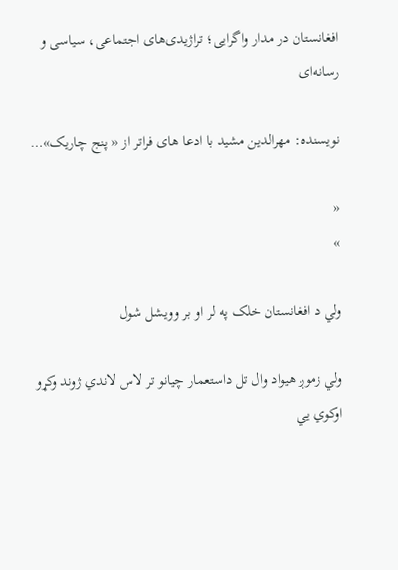افغانستان در مدار واگرایی؛ تراژیدی‌های اجتماعی، سیاسی و رسانه‌ای

نویسنده: مهرالدین مشید با ادعا های فراتر از « پنج چاریک»…

«
»

ولي د افغانستان خلک په لر او بر وويشل شول

ولي زموږ هيواد وال تل داستعمار چيانو تر لاس لاندي ژوند وکړو اوکوي يي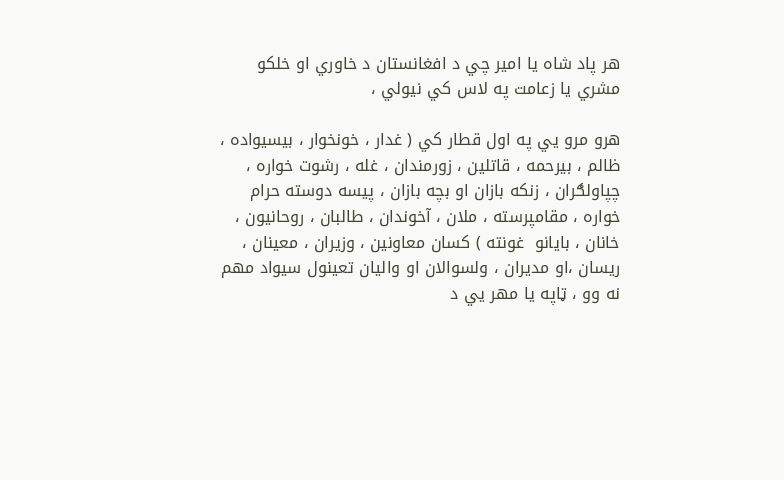هر پاد شاه يا امير چي د افغانستان د خاوري او خلکو مشري يا زعامت په لاس کي نيولي ،

هرو مرو يي په اول قطار کي ( غدار ، خونخوار ، بيسيواده ، ظالم ، بيرحمه ، قاتلين ، زورمندان ، غله ، رشوت خواره ، چپاولګران ، زنکه بازان او بچه بازان ، پيسه دوسته حرام خواره ، مقامپرسته ، ملان ، آخوندان ، طالبان ، روحانيون ، خانان ، بايانو  غونته ) کسان معاونين ، وزيران ، معينان ، ريسان ،او مديران ، ولسوالان او واليان تعينول سيواد مهم نه وو ، ټاپه يا مهر يي د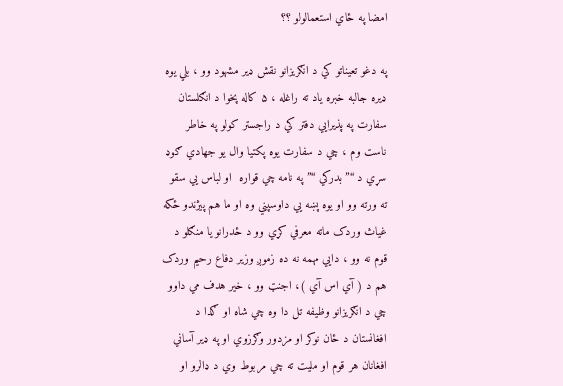امضا په ځاي استعمالولو ؟؟

په دغو تعيناتو کي د انګريزانو نقش ډير مشهود وو ، بلي يوه ډيره جالبه خبره ياد ته راغله ، ۵ کاله پخوا د انګلستان سفارت په پذيرايي دفتر کي د راجستر کولو په خاطر ناست وم ، چي د سفارت يوه پکتيا وال يو جهادي ګوډ سړي د “” بدرکي “” په نامه چي قواره  او لباس يي سقو ته ورته وو او يوه پښه يي داوسپني وه او ما هم پيژندو ځکه غياث وردک ماته معرفي کړي وو د ځدرانو يا منګلو د قوم نه وو ، دايي مهمه نه ده زموږ وزير دفاع رحيم وردک هم د ( آي اس آي )، اجنټ وو ، خير هدف مي داوو چي د انګريزانو وظيفه تل دا وه چي شاه او ګدا د افغانستان د ځان نوکر او مزدور وګرزوي او په ډير آساني افغانان هر قوم او مليت ته چي مربوط وي د ډالرو او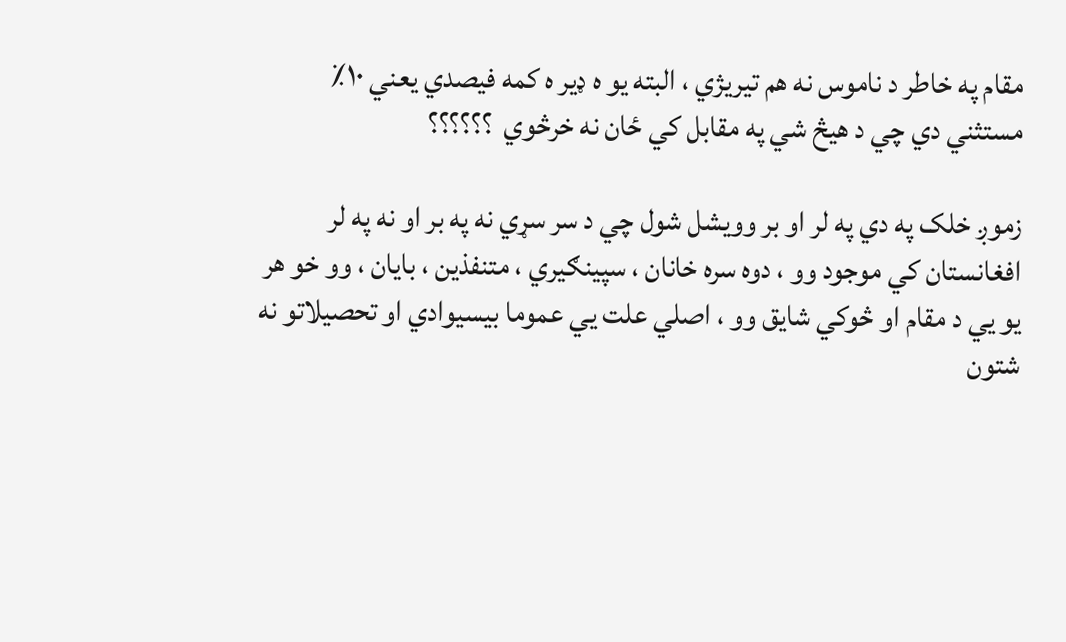مقام په خاطر د ناموس نه هم تيريژي ، البته يو ه ډير ه کمه فيصدي يعني ۱۰٪ مستثني دي چي د هيڅ شي په مقابل کي ځان نه خرڅوي  ؟؟؟؟؟؟

زموږ خلک په دي په لر او بر وويشل شول چي د سر سړي نه په بر او نه په لر افغانستان کي موجود وو ، دوه سره خانان ، سپينګيري ، متنفذين ، بايان ، وو خو هر يو يي د مقام او څوکي شايق وو ، اصلي علت يي عموما بيسيوادي او تحصيلاتو نه شتون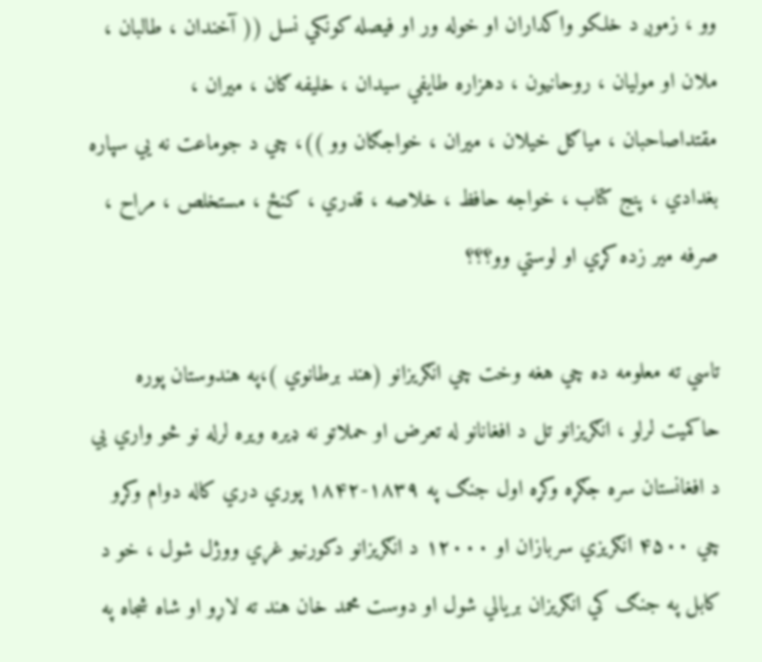وو ، زموږ د خلکو واکداران او خوله ور او فيصله کونکي نسل (( آخندان ، طالبان ، ملان او موليان ، روحانيون ، دهزاره طايفي سيدان ، خليفه ګان ، ميران ، مقتداصاحبان ، مياګل خيلان ، ميران ، خواجګان وو ))، چي د جوماعت نه يي سپاره بغدادي ، پنج کتاب ، خواجه حافظ ، خلاصه ، قدري ، کنځ ، مستخلص ، مراح ، صرفه مير زده کړي او لوستي وو؟؟؟

تاسي ته معلومه ده چي هغه وخت چي انګريزانو (هند برطانوي )،په هندوستان پوره حاکميت لرلو ، انګريزانو تل د افغانانو له تعرض او حملاتو نه ډيره ويره لرله نو څو واري يي د افغانستان سره جګړه وکړه اول جنګ په ۱۸۳۹-۱۸۴۲ پوري دري کاله دوام وکړو چي ۴۵۰۰ انګريزي سربازان او ۱۲۰۰۰ د انګريزانو دکورنيو غړي ووژل شول ، خو د کابل په جنګ کي انګريزان بريالي شول او دوست محمد خان هند ته لاړو او شاه شجاه په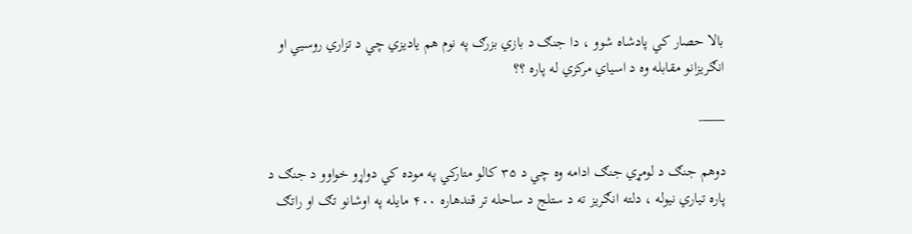بالا حصار کي پادشاه شوو ، دا جنګ د بازي بزرګ په نوم هم ياديزي چي د تزاري روسيي او انګريزانو مقابله وه د اسياي مرکزي له پاره ؟؟

——-

دوهم جنګ د لومړي جنګ ادامه وه چي د ۳۵ کالو متارکي په موده کي دواړو خواوو د جنګ د پاره تياري نيوله ، دلته انګريز ته د ستلج د ساحله تر قندهاره ۴۰۰ مايله په اوشانو تګ او راتګ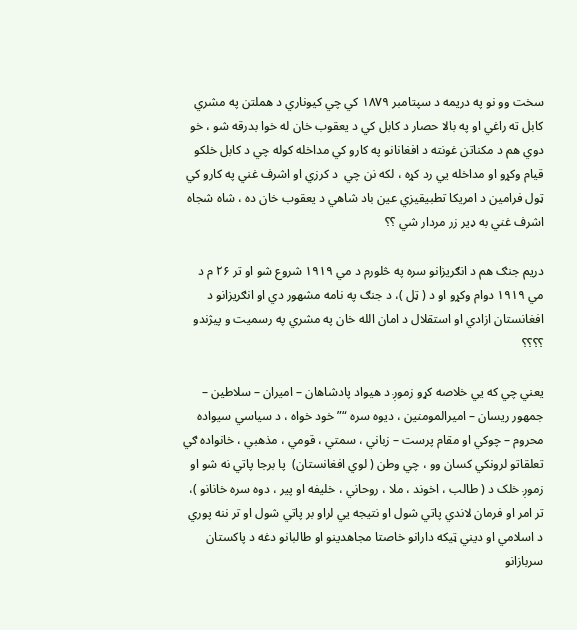سخت وو نو په دريمه د سپتامبر ۱۸۷۹ کي چي کيوناري د هملتن په مشري کابل ته راغي او په بالا حصار د کابل کي د يعقوب خان له خوا بدرقه شو ، خو دوي هم د مکناتن غونته د افغانانو په کارو کي مداخله کوله چي د کابل خلکو قيام وکړو او مداخله يي رد کړه ، لکه نن چي  د کرزي او اشرف غني په کارو کي ټول فرامين د امريکا تطبيقيزي عين باد شاهي د يعقوب خان ده ، شاه شجاه اشرف غني به ډير زر مردار شي ؟؟

دريم جنګ هم د انګريزانو سره په څلورم د مي ۱۹۱۹ شروع شو او تر ۲۶ م د مي ۱۹۱۹ دوام وکړو او د ( ټل )، د جنګ په نامه مشهور دي او انګريزانو د افغانستان ازادي او استقلال د امان الله خان په مشري په رسميت و پيژندو ؟؟؟؟

يعني چي که يي خلاصه کړو زموږ د هيواد پادشاهان – اميران – سلاطين – جمهور ريسان – اميرالمومنين ، ديوه سره “” خود خواه ، د سياسي سيواده محروم – چوکي او مقام پرست – زباني ، سمتي ، قومي ، مذهبي ، خانواده ګي تعلقاتو لرونکي کسان وو ، چي وطن ( لوي افغانستان)  پا برجا پاتي نه شو او زموږ خلک د ( طالب ، اخوند ، ملا ، روحاني ، خليفه او پير ، دوه سره خانانو )، تر امر او فرمان لاندي پاتي شول او نتيجه يي لراو بر پاتي شول او تر ننه پوري د اسلامي او ديني ټيکه دارانو خاصتا مجاهدينو او طالبانو دغه د پاکستان سربازانو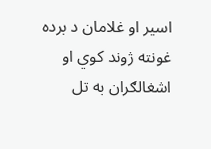اسير او غلامان د برده غونته ژوند کوي او اشغالګران به تل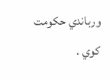ورباندي حکومت کوي .